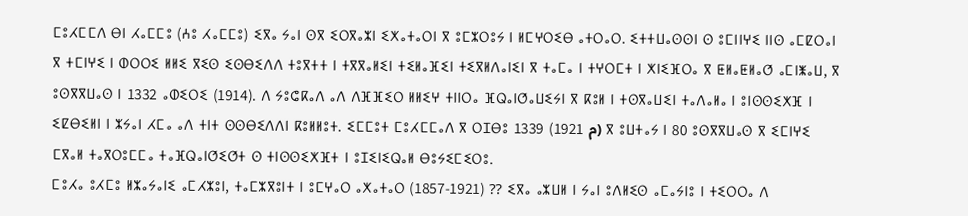ⵎⵓⵃⵎⵎⴷ ⴱⵏ ⵃⴰⵎⵎⵓ (ⵄⵓ ⵃⴰⵎⵎⵓ) ⵉⴳⴰ ⵢⴰⵏ ⵙⴳ ⵉⵔⴳⴰⵣⵏ ⵉⵅⴰⵜⴰⵔⵏ ⴳ ⵓⵎⵣⵔⵓⵢ ⵏ ⵍⵎⵖⵔⵉⴱ ⴰⵜⵔⴰⵔ. ⵉⵜⵜⵡⴰⵙⵙⵏ ⵙ ⵓⵎⵏⵏⵖⵉ ⵏⵏⵙ ⴰⵎⵇⵔⴰⵏ ⴳ ⵜⵎⵏⵖⵉ ⵏ ⵀⵔⵔⵉ ⵍⵍⵉ ⴳⵉⵙ ⵉⵙⴱⵉⴷⴷ ⵜⵓⴳⵜⵜ ⵏ ⵜⴳⴳⴰⵍⵉⵏ ⵜⵉⵍⴰⴼⵉⵏ ⵜⵉⴳⵍⴷⴰⵏⵉⵏ ⴳ ⵜⴰⵎⴰ ⵏ ⵜⵖⵔⵎⵜ ⵏ ⵅⵏⵉⴼⵔⴰ ⴳ ⵟⵍⴰⵟⵍⴰⵚ ⴰⵎⵏⵥⴰⵡ, ⴳ ⵓⵙⴳⴳⵡⴰⵙ ⵏ 1332 ⴰⵀⵉⵔⵉ (1914). ⴷ ⵢⵓⵛⴽⴰⴷ ⴰⴷ ⴷⴼⴼⵉⵔ ⵍⵍⵉⵖ ⵜⵏⵏⵔⴰ ⴼⵕⴰⵏⵚⴰⵡⵉⵢⵏ ⴳ ⴽⵓⵍ ⵏ ⵜⵙⴳⴰⵡⵉⵏ ⵜⴰⴷⴰⵍⴰ ⵏ ⵓⵏⵙⵙⵉⵅⴼ ⵏ ⵉⵇⴱⵉⵍⵏ ⵏ ⵣⵢⴰⵏ ⵃⵎⴰ ⴰⴷ ⵜⵏⵜ ⵙⵙⴱⵉⴷⴷⵏ ⴽⵓⵍⵍⵓⵜ. ⵉⵎⵎⵓⵜ ⵎⵓⵃⵎⵎⴰⴷ ⴳ ⵔⵊⴱⵓ 1339 (1921 م) ⴳ ⵓⵡⵜⴰⵢ ⵏ 80 ⵓⵙⴳⴳⵡⴰⵙ ⴳ ⵉⵎⵏⵖⵉ ⵎⴳⴰⵍ ⵜⴰⴳⵔⵓⵎⵎⴰ ⵜⴰⴼⵕⴰⵏⵚⵉⵚⵜ ⵙ ⵜⵏⵙⵙⵉⵅⴼⵜ ⵏ ⵓⵊⵉⵏⵉⵕⴰⵍ ⴱⵓⵢⵉⵎⵉⵔⵓ.
ⵎⵓⵃⴰ ⵓⵃⵎⵓ ⵍⵣⴰⵢⴰⵏⵉ ⴰⵎⵃⵣⵓⵏ, ⵜⴰⵎⵣⴳⵓⵏⵜ ⵏ ⵓⵎⵖⴰⵔ ⴰⵅⴰⵜⴰⵔ (1857-1921) ⁇ ⵉⴳⴰ ⴰⵣⵡⵍ ⵏ ⵢⴰⵏ ⵓⴷⵍⵉⵙ ⴰⵎⴰⵢⵏⵓ ⵏ ⵜⵉⵔⵔⴰ ⴷ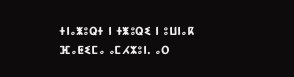ⵜⵏⴰⵥⵓⵕⵜ ⵏ ⵜⵥⵓⵕⵉ ⵏ ⵓⵡⵏⴰⴽ ⴼⴰⵟⵉⵎⴰ ⴰⵎⵃⵣⵓⵏ. ⴰⵔ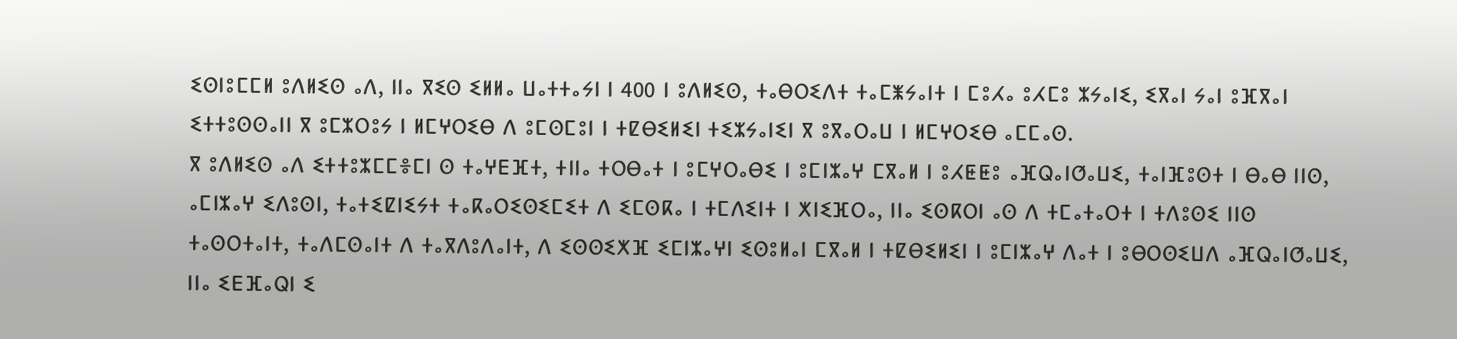ⵉⵙⵏⵓⵎⵎⵍ ⵓⴷⵍⵉⵙ ⴰⴷ, ⵏⵏⴰ ⴳⵉⵙ ⵉⵍⵍⴰ ⵡⴰⵜⵜⴰⵢⵏ ⵏ 400 ⵏ ⵓⴷⵍⵉⵙ, ⵜⴰⴱⵔⵉⴷⵜ ⵜⴰⵎⵥⵢⴰⵏⵜ ⵏ ⵎⵓⵃⴰ ⵓⵃⵎⵓ ⵣⵢⴰⵏⵉ, ⵉⴳⴰⵏ ⵢⴰⵏ ⵓⴼⴳⴰⵏ ⵉⵜⵜⵓⵙⵙⴰⵏⵏ ⴳ ⵓⵎⵣⵔⵓⵢ ⵏ ⵍⵎⵖⵔⵉⴱ ⴷ ⵓⵎⵙⵎⵓⵏ ⵏ ⵜⵇⴱⵉⵍⵉⵏ ⵜⵉⵣⵢⴰⵏⵉⵏ ⴳ ⵓⴳⴰⵔⴰⵡ ⵏ ⵍⵎⵖⵔⵉⴱ ⴰⵎⵎⴰⵙ.
ⴳ ⵓⴷⵍⵉⵙ ⴰⴷ ⵉⵜⵜⵓⵣⵎⵎⴻⵎⵏ ⵙ ⵜⴰⵖⴹⴼⵜ, ⵜⵏⵏⴰ ⵜⵔⴱⴰⵜ ⵏ ⵓⵎⵖⵔⴰⴱⵉ ⵏ ⵓⵎⵏⵣⴰⵖ ⵎⴳⴰⵍ ⵏ ⵓⵃⵟⵟⵓ ⴰⴼⵕⴰⵏⵚⴰⵡⵉ, ⵜⴰⵏⴼⵓⵙⵜ ⵏ ⴱⴰⴱ ⵏⵏⵙ, ⴰⵎⵏⵣⴰⵖ ⵉⴷⵓⵙⵏ, ⵜⴰⵜⵉⵇⵏⵉⵢⵜ ⵜⴰⴽⴰⵔⵉⵙⵉⵎⵉⵜ ⴷ ⵉⵎⵙⴽⴰ ⵏ ⵜⵎⴷⵉⵏⵜ ⵏ ⵅⵏⵉⴼⵔⴰ, ⵏⵏⴰ ⵉⵙⴽⵔⵏ ⴰⵙ ⴷ ⵜⵎⴰⵜⴰⵔⵜ ⵏ ⵜⴷⵓⵙⵉ ⵏⵏⵙ ⵜⴰⵙⵔⵜⴰⵏⵜ, ⵜⴰⴷⵎⵙⴰⵏⵜ ⴷ ⵜⴰⴳⴷⵓⴷⴰⵏⵜ, ⴷ ⵉⵙⵙⵉⵅⴼ ⵉⵎⵏⵣⴰⵖⵏ ⵉⵙⵓⵍⴰⵏ ⵎⴳⴰⵍ ⵏ ⵜⵇⴱⵉⵍⵉⵏ ⵏ ⵓⵎⵏⵣⴰⵖ ⴷⴰⵜ ⵏ ⵓⴱⵔⵙⵉⵡⴷ ⴰⴼⵕⴰⵏⵚⴰⵡⵉ, ⵏⵏⴰ ⵉⴹⴼⴰⵕⵏ ⵉ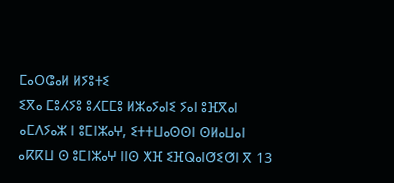ⵎⴰⵔⵛⴰⵍ ⵍⵢⵓⵜⵉ
ⵉⴳⴰ ⵎⵓⵃⵢⵓ ⵓⵃⵎⵎⵓ ⵍⵣⴰⵢⴰⵏⵉ ⵢⴰⵏ ⵓⴼⴳⴰⵏ ⴰⵎⴷⵢⴰⵣ ⵏ ⵓⵎⵏⵣⴰⵖ, ⵉⵜⵜⵡⴰⵙⵙⵏ ⵙⵍⴰⵡⴰⵏ ⴰⴽⴽⵡ ⵙ ⵓⵎⵏⵣⴰⵖ ⵏⵏⵙ ⵅⴼ ⵉⴼⵕⴰⵏⵚⵉⵚⵏ ⴳ 13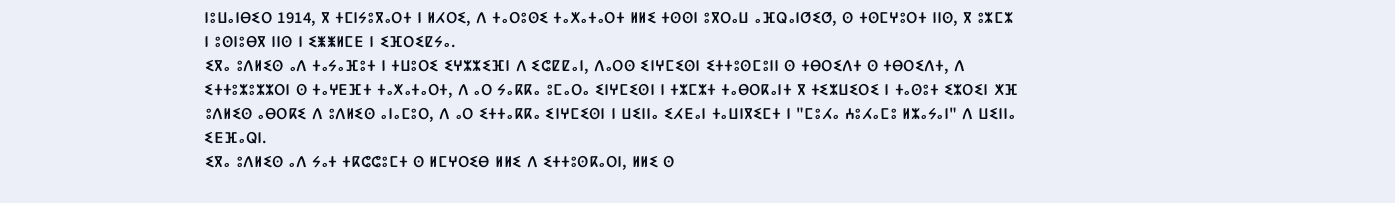ⵏⵓⵡⴰⵏⴱⵉⵔ 1914, ⴳ ⵜⵎⵏⵢⵓⴳⴰⵔⵜ ⵏ ⵍⵃⵔⵉ, ⴷ ⵜⴰⵔⵓⵙⵉ ⵜⴰⵅⴰⵜⴰⵔⵜ ⵍⵍⵉ ⵜⵙⵙⵏ ⵓⴳⵔⴰⵡ ⴰⴼⵕⴰⵏⵚⵉⵚ, ⵙ ⵜⵙⵎⵖⵓⵔⵜ ⵏⵏⵙ, ⴳ ⵓⵣⵎⵣ ⵏ ⵓⵙⵏⵓⴱⴳ ⵏⵏⵙ ⵏ ⵉⵥⵥⵍⵎⴹ ⵏ ⵉⴼⵔⵉⵇⵢⴰ.
ⵉⴳⴰ ⵓⴷⵍⵉⵙ ⴰⴷ ⵜⴰⵢⴰⴼⵓⵜ ⵏ ⵜⵡⵓⵔⵉ ⵉⵖⵣⵣⵉⴼⵏ ⴷ ⵉⵛⵇⵇⴰⵏ, ⴷⴰⵔⵙ ⵉⵏⵖⵎⵉⵙⵏ ⵉⵜⵜⵓⵙⵎⵓⵏⵏ ⵙ ⵜⴱⵔⵉⴷⵜ ⵙ ⵜⴱⵔⵉⴷⵜ, ⴷ ⵉⵜⵜⵓⵣⵓⵣⵣⵔⵏ ⵙ ⵜⴰⵖⴹⴼⵜ ⵜⴰⵅⴰⵜⴰⵔⵜ, ⴷ ⴰⵔ ⵢⴰⴽⴽⴰ ⵓⵎⴰⵔⴰ ⵉⵏⵖⵎⵉⵙⵏ ⵏ ⵜⵣⵎⵣⵜ ⵜⴰⴱⵔⴽⴰⵏⵜ ⴳ ⵜⵉⵣⵡⵉⵔⵉ ⵏ ⵜⴰⵙⵓⵜ ⵉⵣⵔⵉⵏ ⵅⴼ ⵓⴷⵍⵉⵙ ⴰⴱⵔⴽⵉ ⴷ ⵓⴷⵍⵉⵙ ⴰⵏⴰⵎⵓⵔ, ⴷ ⴰⵔ ⵉⵜⵜⴰⴽⴽⴰ ⵉⵏⵖⵎⵉⵙⵏ ⵏ ⵡⵉⵏⵏⴰ ⵉⵃⴹⴰⵏ ⵜⴰⵡⵏⴳⵉⵎⵜ ⵏ "ⵎⵓⵃⴰ ⵄⵓⵃⴰⵎⵓ ⵍⵣⴰⵢⴰⵏ" ⴷ ⵡⵉⵏⵏⴰ ⵉⴹⴼⴰⵕⵏ.
ⵉⴳⴰ ⵓⴷⵍⵉⵙ ⴰⴷ ⵢⴰⵜ ⵜⴽⵛⵛⵓⵎⵜ ⵙ ⵍⵎⵖⵔⵉⴱ ⵍⵍⵉ ⴷ ⵉⵜⵜⵓⵙⴽⴰⵔⵏ, ⵍⵍⵉ ⵙ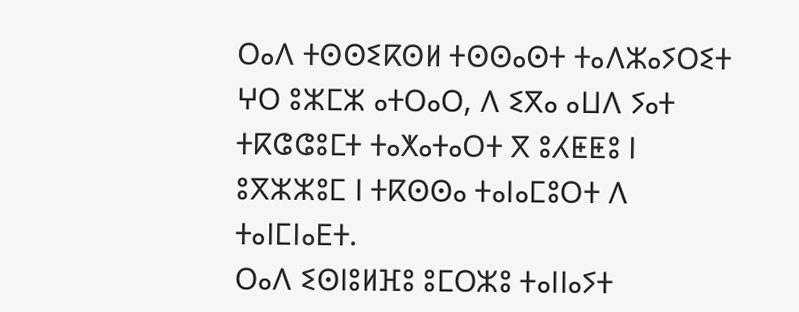ⵔⴰⴷ ⵜⵙⵙⵉⴽⵙⵍ ⵜⵙⵙⴰⵙⵜ ⵜⴰⴷⵣⴰⵢⵔⵉⵜ ⵖⵔ ⵓⵣⵎⵣ ⴰⵜⵔⴰⵔ, ⴷ ⵉⴳⴰ ⴰⵡⴷ ⵢⴰⵜ ⵜⴽⵛⵛⵓⵎⵜ ⵜⴰⵅⴰⵜⴰⵔⵜ ⴳ ⵓⵃⵟⵟⵓ ⵏ ⵓⴳⵣⵣⵓⵎ ⵏ ⵜⴽⵙⵙⴰ ⵜⴰⵏⴰⵎⵓⵔⵜ ⴷ ⵜⴰⵏⵎⵏⴰⴹⵜ.
ⵔⴰⴷ ⵉⵙⵏⵓⵍⴼⵓ ⵓⵎⵔⵣⵓ ⵜⴰⵏⵏⴰⵢⵜ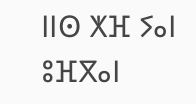ⵏⵏⵙ ⵅⴼ ⵢⴰⵏ ⵓⴼⴳⴰⵏ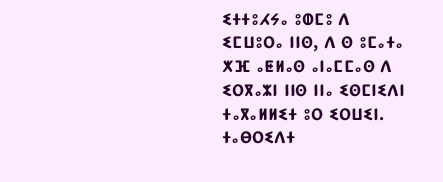ⵉⵜⵜⵓⵃⵢⴰ ⵓⵀⵎⵓ ⴷ ⵉⵎⵡⵓⵔⴰ ⵏⵏⵙ, ⴷ ⵙ ⵓⵎⴰⵜⴰ ⵅⴼ ⴰⵟⵍⴰⵙ ⴰⵏⴰⵎⵎⴰⵙ ⴷ ⵉⵔⴳⴰⵣⵏ ⵏⵏⵙ ⵏⵏⴰ ⵉⵙⵎⵏⵉⴷⵏ ⵜⴰⴳⴰⵍⵍⵉⵜ ⵓⵔ ⵉⵔⵡⵉⵏ. ⵜⴰⴱⵔⵉⴷⵜ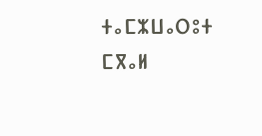ⵜⴰⵎⵣⵡⴰⵔⵓⵜ ⵎⴳⴰⵍ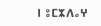ⵏ ⵓⵎⵣⴷⴰⵖ